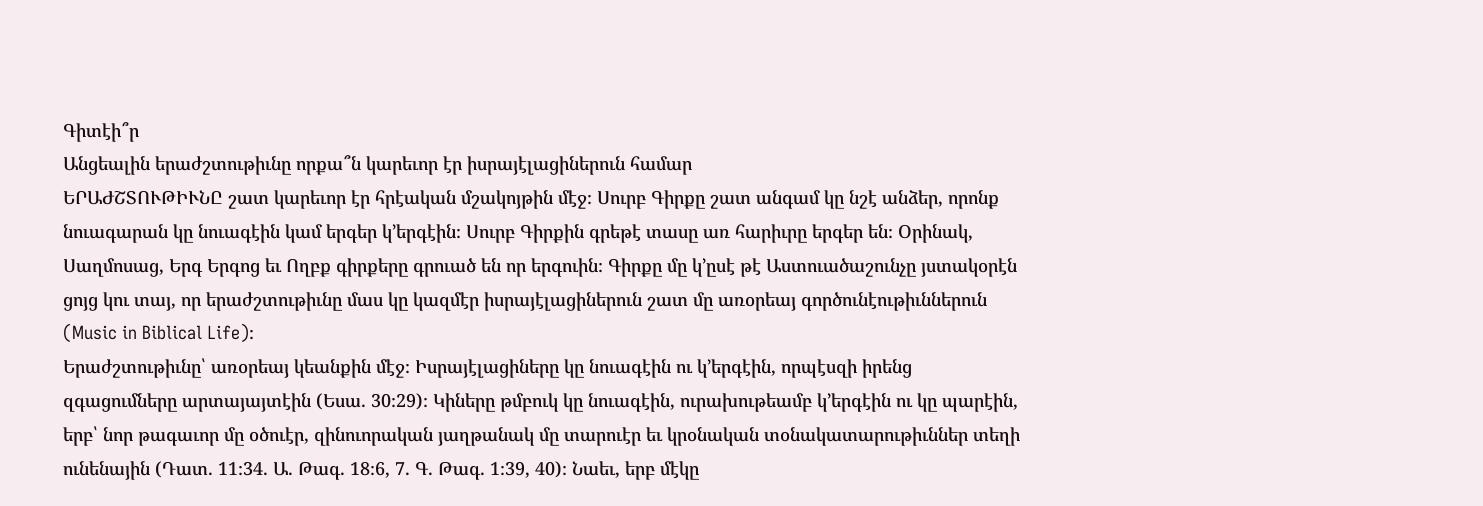Գիտէի՞ր
Անցեալին երաժշտութիւնը որքա՞ն կարեւոր էր իսրայէլացիներուն համար
ԵՐԱԺՇՏՈՒԹԻՒՆԸ շատ կարեւոր էր հրէական մշակոյթին մէջ։ Սուրբ Գիրքը շատ անգամ կը նշէ անձեր, որոնք նուագարան կը նուագէին կամ երգեր կ’երգէին։ Սուրբ Գիրքին գրեթէ տասը առ հարիւրը երգեր են։ Օրինակ, Սաղմոսաց, Երգ Երգոց եւ Ողբք գիրքերը գրուած են որ երգուին։ Գիրքը մը կ’ըսէ թէ Աստուածաշունչը յստակօրէն ցոյց կու տայ, որ երաժշտութիւնը մաս կը կազմէր իսրայէլացիներուն շատ մը առօրեայ գործունէութիւններուն (Music in Biblical Life)։
Երաժշտութիւնը՝ առօրեայ կեանքին մէջ։ Իսրայէլացիները կը նուագէին ու կ’երգէին, որպէսզի իրենց զգացումները արտայայտէին (Եսա. 30։29)։ Կիները թմբուկ կը նուագէին, ուրախութեամբ կ’երգէին ու կը պարէին, երբ՝ նոր թագաւոր մը օծուէր, զինուորական յաղթանակ մը տարուէր եւ կրօնական տօնակատարութիւններ տեղի ունենային (Դատ. 11։34. Ա. Թագ. 18։6, 7. Գ. Թագ. 1։39, 40)։ Նաեւ, երբ մէկը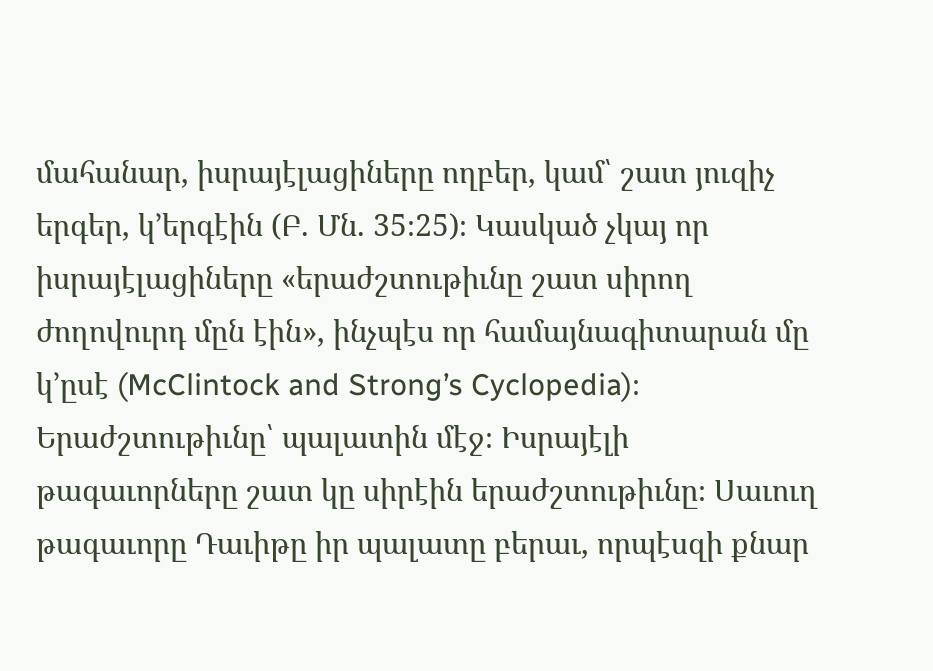մահանար, իսրայէլացիները ողբեր, կամ՝ շատ յուզիչ երգեր, կ’երգէին (Բ. Մն. 35։25)։ Կասկած չկայ որ իսրայէլացիները «երաժշտութիւնը շատ սիրող ժողովուրդ մըն էին», ինչպէս որ համայնագիտարան մը կ’ըսէ (McClintock and Strong’s Cyclopedia)։
Երաժշտութիւնը՝ պալատին մէջ։ Իսրայէլի թագաւորները շատ կը սիրէին երաժշտութիւնը։ Սաւուղ թագաւորը Դաւիթը իր պալատը բերաւ, որպէսզի քնար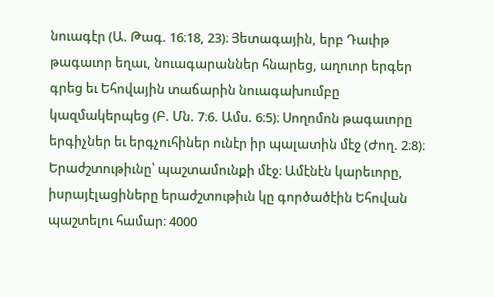նուագէր (Ա. Թագ. 16։18, 23)։ Յետագային, երբ Դաւիթ թագաւոր եղաւ, նուագարաններ հնարեց, աղուոր երգեր գրեց եւ Եհովային տաճարին նուագախումբը կազմակերպեց (Բ. Մն. 7։6. Ամս. 6։5)։ Սողոմոն թագաւորը երգիչներ եւ երգչուհիներ ունէր իր պալատին մէջ (Ժող. 2։8)։
Երաժշտութիւնը՝ պաշտամունքի մէջ։ Ամէնէն կարեւորը, իսրայէլացիները երաժշտութիւն կը գործածէին Եհովան պաշտելու համար։ 4000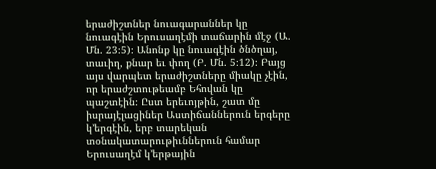երաժիշտներ նուագարաններ կը նուագէին Երուսաղէմի տաճարին մէջ (Ա. Մն. 23։5)։ Անոնք կը նուագէին ծնծղայ, տաւիղ, քնար եւ փող (Բ. Մն. 5։12)։ Բայց այս վարպետ երաժիշտները միակը չէին, որ երաժշտութեամբ Եհովան կը պաշտէին։ Ըստ երեւոյթին, շատ մը իսրայէլացիներ Աստիճաններուն երգերը կ’երգէին, երբ տարեկան տօնակատարութիւններուն համար Երուսաղէմ կ’երթային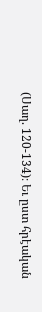(Սաղ. 120-134)։ Եւ ըստ հրէական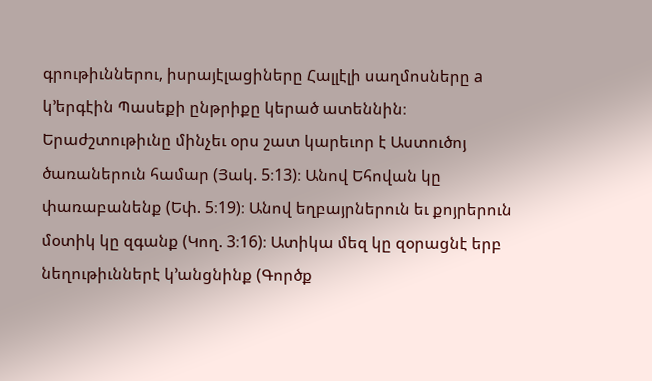գրութիւններու, իսրայէլացիները Հալլէլի սաղմոսները a կ’երգէին Պասեքի ընթրիքը կերած ատեննին։
Երաժշտութիւնը մինչեւ օրս շատ կարեւոր է Աստուծոյ ծառաներուն համար (Յակ. 5։13)։ Անով Եհովան կը փառաբանենք (Եփ. 5։19)։ Անով եղբայրներուն եւ քոյրերուն մօտիկ կը զգանք (Կող. 3։16)։ Ատիկա մեզ կը զօրացնէ երբ նեղութիւններէ կ’անցնինք (Գործք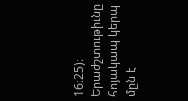16։25)։ Երաժշտութիւնը հոյակապ կերպ մըն է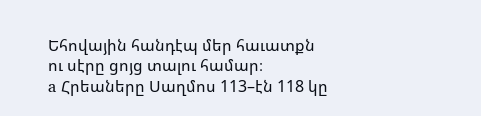Եհովային հանդէպ մեր հաւատքն ու սէրը ցոյց տալու համար։
a Հրեաները Սաղմոս 113–էն 118 կը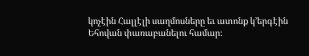կոչէին Հալլէլի սաղմոսները եւ ատոնք կ’երգէին Եհովան փառաբանելու համար։